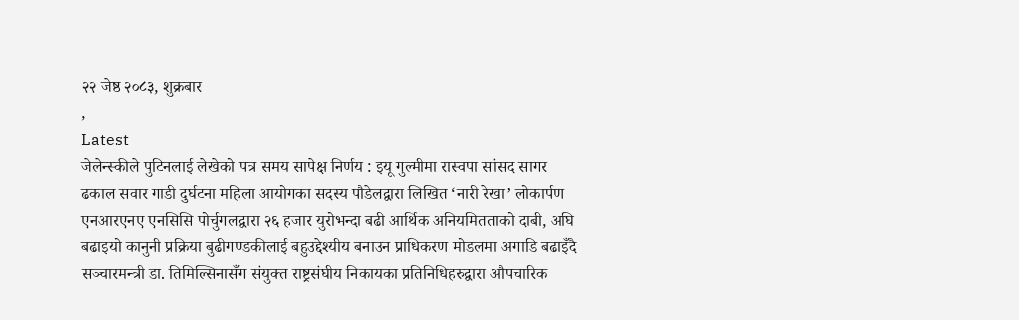२२ जेष्ठ २०८३, शुक्रबार
,
Latest
जेलेन्स्कीले पुटिनलाई लेखेको पत्र समय सापेक्ष निर्णय : इयू गुल्मीमा रास्वपा सांसद सागर ढकाल सवार गाडी दुर्घटना महिला आयोगका सदस्य पौडेलद्वारा लिखित ‘नारी रेखा’ लोकार्पण एनआरएनए एनसिसि पोर्चुगलद्वारा २६ हजार युरोभन्दा बढी आर्थिक अनियमितताको दाबी, अघि बढाइयो कानुनी प्रक्रिया बुढीगण्डकीलाई बहुउद्देश्यीय बनाउन प्राधिकरण मोडलमा अगाडि बढाइँदै सञ्चारमन्त्री डा. तिमिल्सिनासँग संयुक्त राष्ट्रसंघीय निकायका प्रतिनिधिहरुद्वारा औपचारिक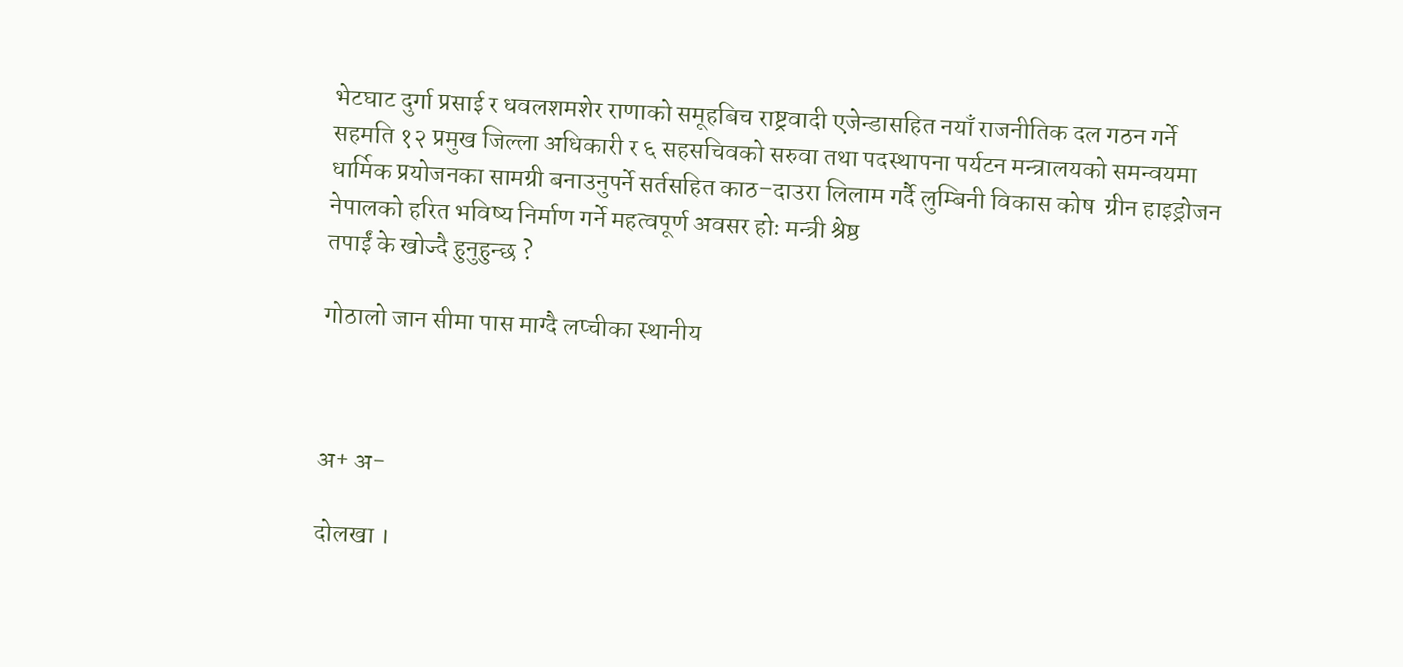भेटघाट दुर्गा प्रसाई र धवलशमशेर राणाको समूहबिच राष्ट्रवादी एजेन्डासहित नयाँ राजनीतिक दल गठन गर्ने सहमति १२ प्रमुख जिल्ला अधिकारी र ६ सहसचिवको सरुवा तथा पदस्थापना पर्यटन मन्त्रालयको समन्वयमा धार्मिक प्रयोजनका सामग्री बनाउनुपर्ने सर्तसहित काठ–दाउरा लिलाम गर्दै लुम्बिनी विकास कोष  ग्रीन हाइड्रोजन नेपालको हरित भविष्य निर्माण गर्ने महत्वपूर्ण अवसर होः मन्त्री श्रेष्ठ
तपाईं के खोज्दै हुनुहुन्छ ?

गोठालो जान सीमा पास माग्दै लप्चीका स्थानीय



अ+ अ-

दोलखा ।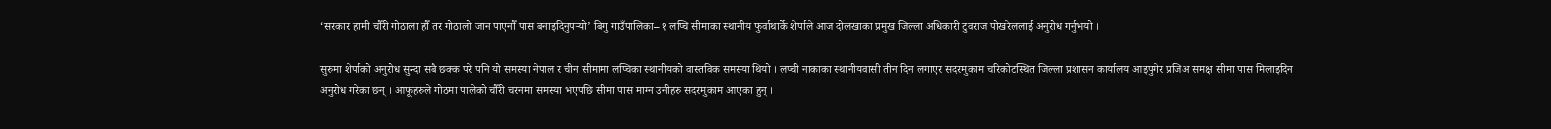‘सरकार हामी चौँरी गोठाला हौँ तर गोठालो जान पाएनौँ पास बनाइदिनुपर्‍यो’ बिगु गाउँपालिका– १ लप्चि सीमाका स्थानीय फुर्वाथार्के शेर्पाले आज दोलखाका प्रमुख जिल्ला अधिकारी टुवराज पोखरेललाई अनुरोध गर्नुभयो ।

सुरुमा शेर्पाको अनुरोध सुन्दा सबै छक्क परे पनि यो समस्या नेपाल र चीन सीमामा लप्चिका स्थानीयको वास्तविक समस्या थियो । लप्ची नाकाका स्थानीयवासी तीन दिन लगाएर सदरमुकाम चरिकोटस्थित जिल्ला प्रशासन कार्यालय आइपुगेर प्रजिअ समक्ष सीमा पास मिलाइदिन अनुरोध गरेका छन् । आफूहरुले गोठमा पालेको चौँरी चरनमा समस्या भएपछि सीमा पास माग्न उनीहरु सदरमुकाम आएका हुन् ।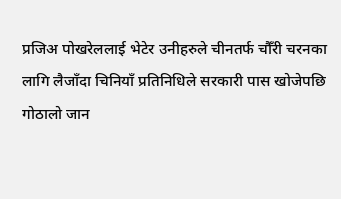प्रजिअ पोखरेललाई भेटेर उनीहरुले चीनतर्फ चौँरी चरनका लागि लैजाँदा चिनियाँ प्रतिनिधिले सरकारी पास खोजेपछि गोठालो जान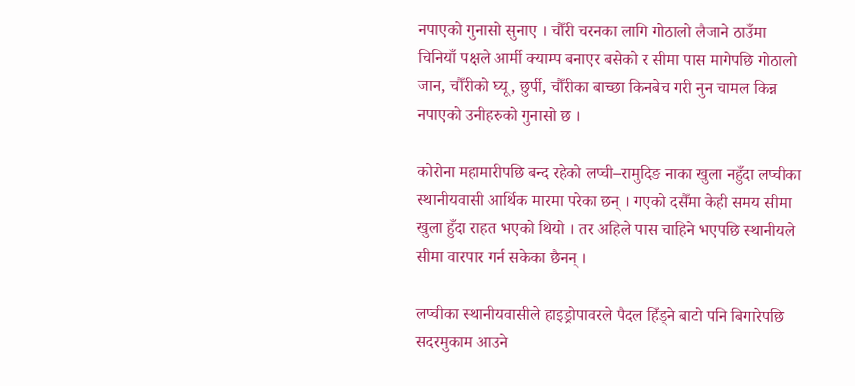नपाएको गुनासो सुनाए । चौँरी चरनका लागि गोठालो लैजाने ठाउँमा चिनियाँ पक्षले आर्मी क्याम्प बनाएर बसेको र सीमा पास मागेपछि गोठालो जान, चौँरीको घ्यू, छुर्पी, चौँरीका बाच्छा किनबेच गरी नुन चामल किन्न नपाएको उनीहरुको गुनासो छ ।

कोरोना महामारीपछि बन्द रहेको लप्ची–रामुदिङ नाका खुला नहुँदा लप्चीका स्थानीयवासी आर्थिक मारमा परेका छन् । गएको दसैँमा केही समय सीमा खुला हुँदा राहत भएको थियो । तर अहिले पास चाहिने भएपछि स्थानीयले सीमा वारपार गर्न सकेका छैनन् ।

लप्चीका स्थानीयवासीले हाइड्रोपावरले पैदल हिँड्ने बाटो पनि बिगारेपछि सदरमुकाम आउने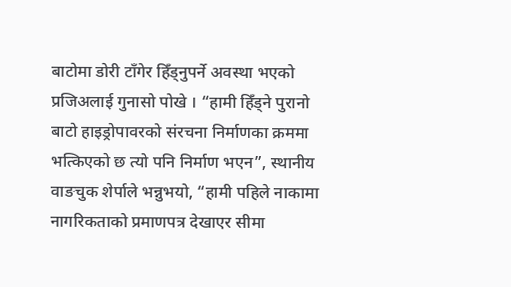बाटोमा डोरी टाँगेर हिँड्नुपर्ने अवस्था भएको प्रजिअलाई गुनासो पोखे । “हामी हिँड्ने पुरानो बाटो हाइड्रोपावरको संरचना निर्माणका क्रममा भत्किएको छ त्यो पनि निर्माण भएन”, स्थानीय वाङचुक शेर्पाले भन्नुभयो, “हामी पहिले नाकामा नागरिकताको प्रमाणपत्र देखाएर सीमा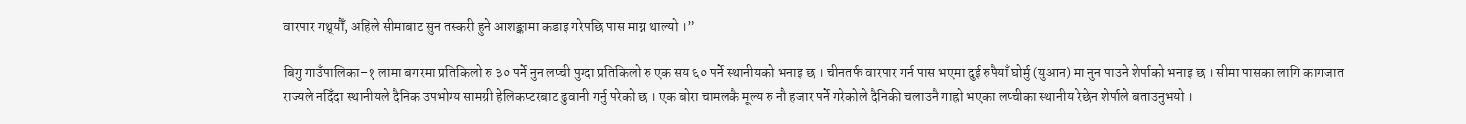वारपार गथ्र्यौँ, अहिले सीमाबाट सुन तस्करी हुने आशङ्कामा कडाइ गरेपछि पास माग्न थाल्यो ।”

बिगु गाउँपालिका–१ लामा बगरमा प्रतिकिलो रु ३० पर्ने नुन लप्ची पुग्दा प्रतिकिलो रु एक सय ६० पर्ने स्थानीयको भनाइ छ । चीनतर्फ वारपार गर्न पास भएमा दुई रुपैयाँ घोर्मु (युआन) मा नुन पाउने शेर्पाको भनाइ छ । सीमा पासका लागि कागजात राज्यले नदिँदा स्थानीयले दैनिक उपभोग्य सामग्री हेलिकप्टरबाट ढुवानी गर्नु परेको छ । एक बोरा चामलकै मूल्य रु नौ हजार पर्ने गरेकोले दैनिकी चलाउनै गाह्रो भएका लप्चीका स्थानीय रेछेन शेर्पाले बताउनुभयो ।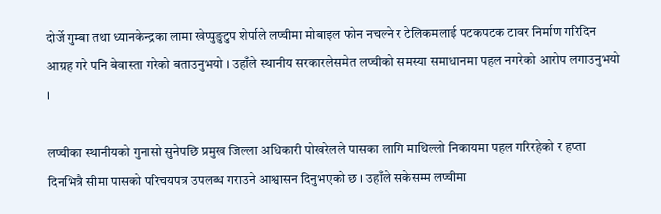दोर्जे गुम्बा तथा ध्यानकेन्द्रका लामा खेप्पुङुटुप शेर्पाले लप्चीमा मोबाइल फोन नचल्ने र टेलिकमलाई पटकपटक टावर निर्माण गरिदिन आग्रह गरे पनि बेवास्ता गरेको बताउनुभयो । उहाँले स्थानीय सरकारलेसमेत लप्चीको समस्या समाधानमा पहल नगरेको आरोप लगाउनुभयो ।

लप्चीका स्थानीयको गुनासो सुनेपछि प्रमुख जिल्ला अधिकारी पोखरेलले पासका लागि माथिल्लो निकायमा पहल गरिरहेको र हप्ता दिनभित्रै सीमा पासको परिचयपत्र उपलब्ध गराउने आश्वासन दिनुभएको छ । उहाँले सकेसम्म लप्चीमा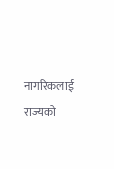नागरिकलाई राज्यको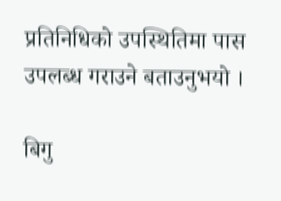प्रतिनिधिको उपस्थितिमा पास उपलब्ध गराउने बताउनुभयो ।

बिगु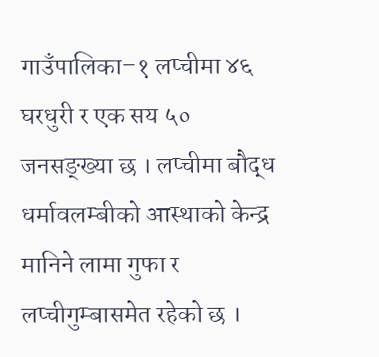गाउँपालिका–१ लप्चीमा ४६ घरधुरी र एक सय ५० जनसङ्ख्या छ । लप्चीमा बौद्ध धर्मावलम्बीको आस्थाको केन्द्र मानिने लामा गुफा र लप्चीगुम्बासमेत रहेको छ ।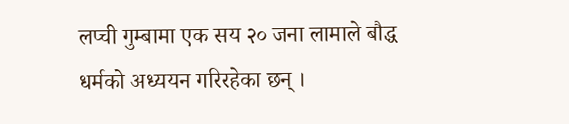लप्ची गुम्बामा एक सय २० जना लामाले बौद्ध धर्मको अध्ययन गरिरहेका छन् ।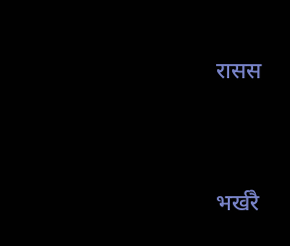रासस




भर्खरै